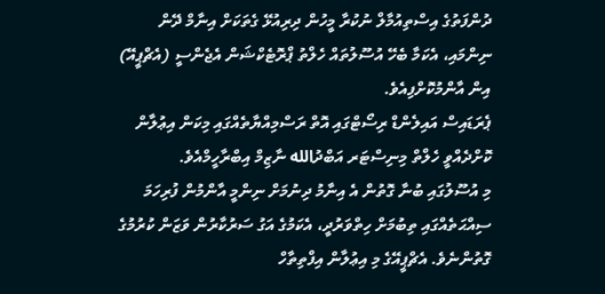ދުންފަތުގެ އިސްތިއުމާލް ނުކުރާ މީހުން ދިރިއުޅޭ ގެތަކަށް އިނާމް ދޭން ނިންމައި، އެކަމާ ބެހޭ އުސޫލުތައް ހެލްތު ޕްރޮޓެކްޝަން އެޖެންސީ (އެޗްޕީއޭ) އިން އާންމުކޮށްފިއެވެ.
ޕެރަޑައިސް އައިލެންޑް ރިސޯޓްގައި އޮތް ރަސްމިއްޔާތެއްގައި މިކަން އިޢުލާން ކޮށްދެއްވީ ހެލްތް މިނިސްޓަރ އަބްދުالله ނާޒިމް އިބްރާހީމްއެވެ.
މި އުސޫލުގައި ބުނާ ގޮތުން އެ އިނާމު ދިނުމަށް ނިންމީ އާންމުން ފުރިހަމަ ސިއްޙަތެއްގައި ތިބުމަށް ހިތްވަރުދީ، އެކަމުގެ އަގު ސަރުކާރުން ވަޒަން ކުރުމުގެ ގޮތުންނެވެ. އެޗްޕީއޭގެ މި އިޢުލާން އިފްތިތާހް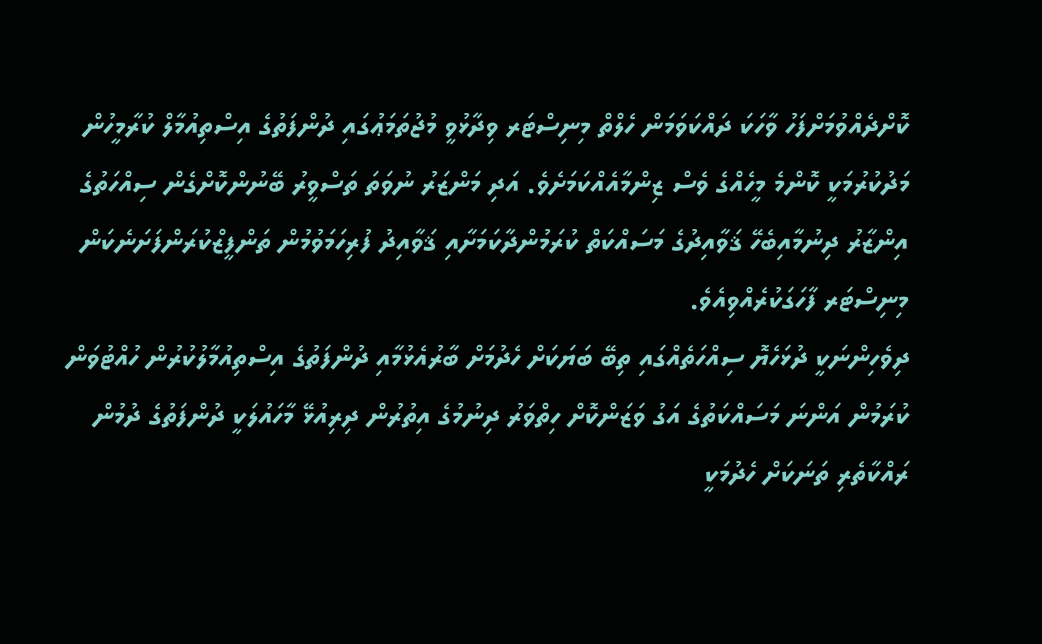ކޮށްދެއްވުމަށްފަހު ވާހަކަ ދައްކަވަމަން ހެލްތް މިނިސްޓަރ ވިދާޅުވީ މުޖުތަމަޢުގައި ދުންފަތުގެ އިސްތިއުމާލް ކުރާމީހުން މަދުކުރުމަކީ ކޮންމެ މީހެއްގެ ވެސް ޒިންމާއެއްކަމަށެވެ. އަދި މަންޒަރު ނުވަތަ ތަސްވީރު ބޭނުންކޮށްގެން ސިއްހަތުގެ އިންޒާރު ދިނުމާއިބެހޭ ޤަވާއިދުގެ މަސައްކަތް ކުރަމުންދާކަމަށާއި ޤަވާއިދު ފުރިހަމަވުމުން ތަންފީޒްކުރަންފަށަނެކަން މިނިސްޓަރ ފާހަގަކުރެއްވިއެވެ.
ދިވެހިންނަކީ ދުޅަހެޔޮ ސިއްހަތެއްގައި ތިބޭ ބަޔަކަށް ހެދުމަށް ބާރުއެޅުމާއި ދުންފަތުގެ އިސްތިއުމާލުކުރުން ހުއްޓުވަން ކުރަމުން އަންނަ މަސައްކަތުގެ އަގު ވަޒަންކޮށް ހިތްވަރު ދިނުމުގެ އިތުރުން ދިރިއުޅޭ މާހައުލަކީ ދުންފަތުގެ ދުމުން ރައްކާތެރި ތަނަކަށް ހެދުމަކީ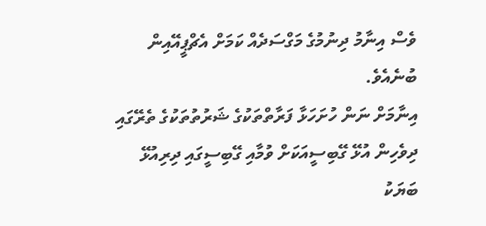ވެސް އިނާމު ދިނުމުގެ މަގްސަދެއް ކަމަށް އެޗްޕީއޭއިން ބުނެއެވެ.
އިނާމަށް ނަން ހުށަހަޅާ ފަރާތްތަކުގެ ޝަރުތުތަކުގެ ތެރޭގައި ދިވެހިން އުޅޭ ގޭބިސީއަކަށް ވުމާއި ގޭބިސީގައި ދިރިއުޅޭ ބަޔަކު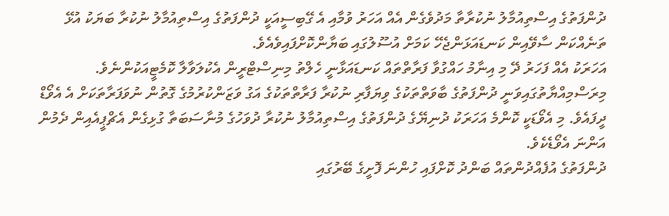ދުންފަތުގެ އިސްތިއުމާލު ނުކުރާތާ މަދުވެގެން އެއް އަހަރު ވުމާއި އެ ގޭބިސީއަކީ ދުންފަތުގެ އިސްތިއުމާލު ނުކުރާ ބަޔަކު އުޅޭ ތަނެއްކަން ސާވޭއިން ކަނޑައަޅަންޖެހޭ ކަމަށް އުސޫލުގައި ބަޔާންކޮށްފައިވެއެވެ.
އަހަރަކު އެއް ފަހަރު ދޭ މި އިނާމު ހައްގުވާ ފަރާތްތައް ކަނޑައަޅާނީ ހެލްތު މިނިސްޓްރީން އެކުލަވާލާ ކޮމެޓީއަކުންނެވެ.
މިރަސްމިއްޔާތުގައިވަނީ ދުންފަތުގެ ބާވަތްތަކުގެ ވިޔަފާރި ނުކުރާ ފަރާތްތަކުގެ އަގު ވަޒަންކުރުމުގެ ގޮތުން ނުވަފަރާތަކަށް އެ އެވޯޑް ދީފައެވެ. މި އެވޯޑަކީ ކޮންމެ އަހަރަކު ދުނިޔޭގެ ދުންފަތުގެ އިސްތިއުމާލު ނުކުރާ ދުވަހުގެ މުނާސަބަތާ ގުޅިގެން އެޗްޕީއެއިން ދެމުން އަންނަ އެވޯޑެކެވެ.
ދުންފަތުގެ އުފެއްދުންތައް ބަންދު ކޮށްފައި ހުންނަ ފޮށީގެ ބޭރުގައި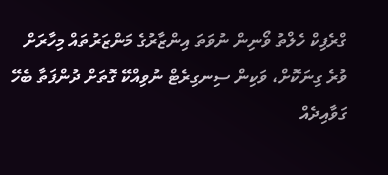ގްރެފިކް ހެލްތު ވޯނިން ނުވަތަ އިންޒާރުގެ މަންޒަރުތައް މިހާރަށް ވުރެ ގިނަކޮށް، ވަކިން ސިނގިރެޓް ނުވިއްކޭ ގޮތަށް ދުންފަތާ ބެހޭ ގަވާއިދެއް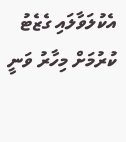އެކުލަވާލައި ގެޒެޓު ކުރުމަށް މިހާރު ވަނީ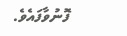ފޮނުވާފައެވެ.